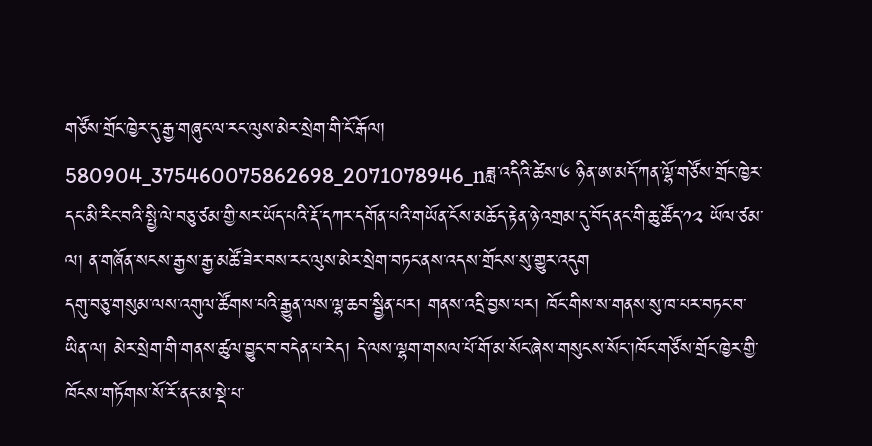གཙོས་གྲོང་ཁྱེར་དུ་རྒྱ་གཞུང་ལ་རང་ལུས་མེར་སྲེག་གི་ངོ་རྒོལ།
580904_375460075862698_2071078946_nཟླ་འདིའི་ཚེས་༦ ཉིན་ཨ་མདོ་ཀན་ལྷོ་གཙོས་གྲོང་ཁྱེར་དང་མི་རིང་བའི་སྤྱི་ལེ་བཅུ་ཙམ་གྱི་སར་ཡོད་པའི་རྡོ་དཀར་དགོན་པའི་གཡོན་ངོས་མཆོད་རྟེན་ཉེ་འགྲམ་དུ་བོད་ནང་གི་ཆུ་ཚོད་༡༢ ཡོལ་ཙམ་ལ། ན་གཞོན་སངས་རྒྱས་རྒྱ་མཚོ་ཟེར་བས་རང་ལུས་མེར་སྲེག་བཏང་ནས་འདས་གྲོངས་སུ་གྱུར་འདུག
དགུ་བཅུ་གསུམ་ལས་འགུལ་ཚོགས་པའི་རྒྱུན་ལས་ལྷ་ཆབ་སྦྱིན་པར། གནས་འདྲི་བྱས་པར། ཁོང་གིས་ས་གནས་སུ་ཁ་པར་བཏང་བ་ཡིན་ལ། མེར་སྲེག་གི་གནས་ཚུལ་བྱུང་བ་བདེན་པ་རེད། དེ་ལས་ལྷག་གསལ་པོ་གོ་མ་སོང་ཞེས་གསུངས་སོང་།ཁོང་གཙོས་གྲོང་ཁྱེར་གྱི་ཁོངས་གཏོགས་སོ་རོ་ནང་མ་སྡེ་པ་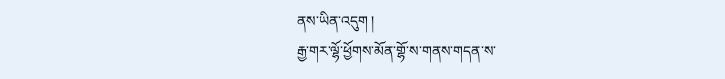ནས་ཡིན་འདུག །
རྒྱ་གར་ལྷོ་ཕྱོགས་མོན་གྷོ་ས་གནས་གདན་ས་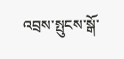འབྲས་སྤུངས་སྒོ་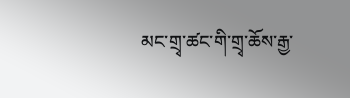མང་གྲྭ་ཚང་གི་གྲྭ་ཆོས་རྒྱ་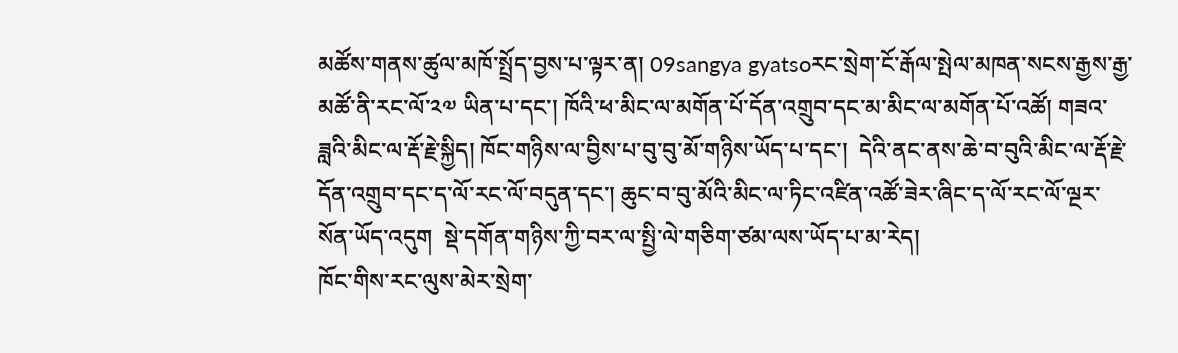མཚོས་གནས་ཚུལ་མཁོ་སྤྲོད་བྱས་པ་ལྟར་ན། 09sangya gyatsoརང་སྲེག་ངོ་རྒོལ་སྤེལ་མཁན་སངས་རྒྱས་རྒྱ་མཚོ་ནི་རང་ལོ་༢༧ ཡིན་པ་དང་། ཁོའི་ཕ་མིང་ལ་མགོན་པོ་དོན་འགྲུབ་དང་མ་མིང་ལ་མགོན་པོ་འཚོ། གཟའ་ཟླའི་མིང་ལ་རྡོ་རྗེ་སྐྱིད། ཁོང་གཉིས་ལ་བྱིས་པ་བུ་བུ་མོ་གཉིས་ཡོད་པ་དང་།  དེའི་ནང་ནས་ཆེ་བ་བུའི་མིང་ལ་རྡོ་རྗེ་དོན་འགྲུབ་དང་ད་ལོ་རང་ལོ་བདུན་དང་། ཆུང་བ་བུ་མོའི་མིང་ལ་ཏིང་འཛིན་འཚོ་ཟེར་ཞིང་ད་ལོ་རང་ལོ་ལྔར་སོན་ཡོད་འདུག  སྡེ་དགོན་གཉིས་ཀྱི་བར་ལ་སྤྱི་ལེ་གཅིག་ཙམ་ལས་ཡོད་པ་མ་རེད།
ཁོང་གིས་རང་ལུས་མེར་སྲེག་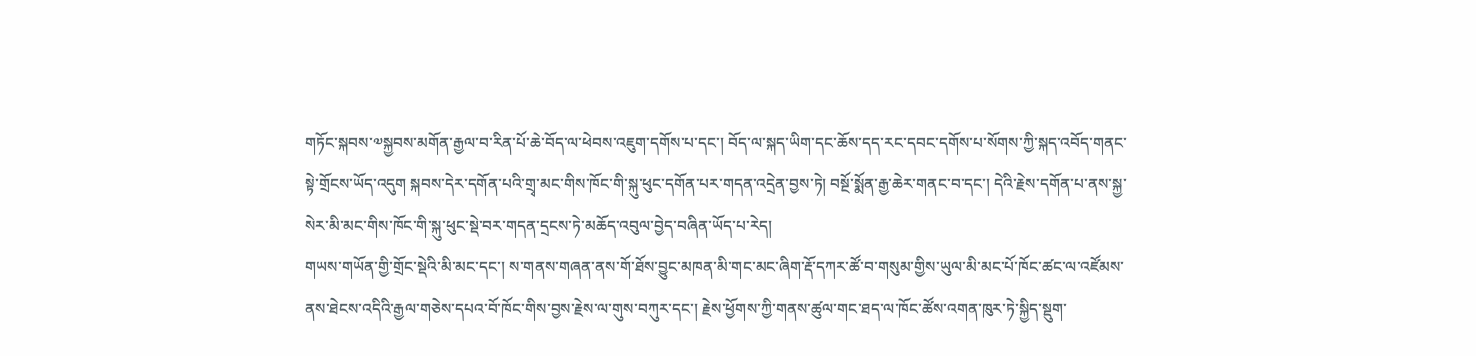གཏོང་སྐབས་༧སྐྱབས་མགོན་རྒྱལ་བ་རིན་པོ་ཆེ་བོད་ལ་ཕེབས་འཇུག་དགོས་པ་དང་། བོད་ལ་སྐད་ཡིག་དང་ཆོས་དད་རང་དབང་དགོས་པ་སོགས་ཀྱི་སྐད་འབོད་གནང་སྟེ་གྲོངས་ཡོད་འདུག སྐབས་དེར་དགོན་པའི་གྲྭ་མང་གིས་ཁོང་གི་སྐུ་ཕུང་དགོན་པར་གདན་འདྲེན་བྱས་ཏེ། བསྔོ་སྨོན་རྒྱ་ཆེར་གནང་བ་དང་། དེའི་རྗེས་དགོན་པ་ནས་སྐྱ་སེར་མི་མང་གིས་ཁོང་གི་སྐུ་ཕུང་སྡེ་བར་གདན་དྲངས་ཏེ་མཆོད་འབུལ་བྱེད་བཞིན་ཡོད་པ་རེད།
གཡས་གཡོན་གྱི་གྲོང་སྡེའི་མི་མང་དང་། ས་གནས་གཞན་ནས་གོ་ཐོས་བྱུང་མཁན་མི་གང་མང་ཞིག་རྡོ་དཀར་ཚོ་བ་གསུམ་གྱིས་ཡུལ་མི་མང་པོ་ཁོང་ཚང་ལ་འཛོམས་ནས་ཐེངས་འདིའི་རྒྱལ་གཅེས་དཔའ་བོ་ཁོང་གིས་བྱས་རྗེས་ལ་གུས་བཀུར་དང་། རྗེས་ཕྱོགས་ཀྱི་གནས་ཚུལ་གང་ཐད་ལ་ཁོང་ཚོས་འགན་ཁུར་ཏེ་སྐྱིད་སྡུག་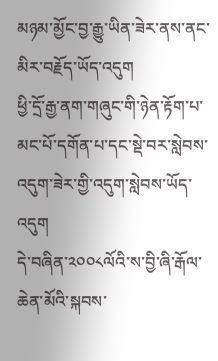མཉམ་མྱོང་བྱ་རྒྱུ་ཡིན་ཟེར་ནས་ནང་མིར་བརྗོད་ཡོད་འདུག
ཕྱི་དྲོ་རྒྱ་ནག་གཞུང་གི་ཉེན་རྟོག་པ་མང་པོ་དགོན་པ་དང་སྡེ་བར་སླེབས་འདུག་ཟེར་གྱི་འདུག་སླེབས་ཡོད་འདུག
དེ་བཞིན་༢༠༠༨ལོའི་ས་བྱི་ཞི་རྒོལ་ཆེན་མོའི་སྐབས་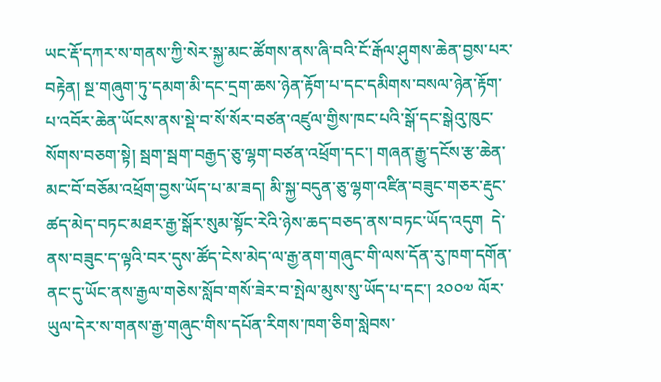ཡང་རྡོ་དཀར་ས་གནས་ཀྱི་སེར་སྐྱ་མང་ཚོགས་ནས་ཞི་བའི་ངོ་རྒོལ་ཤུགས་ཆེན་བྱས་པར་བརྟེན། སྔ་གཞུག་ཏུ་དམག་མི་དང་དྲག་ཆས་ཉེན་རྟོག་པ་དང་དམིགས་བསལ་ཉེན་རྟོག་པ་འབོར་ཆེན་ཡོངས་ནས་སྡེ་བ་སོ་སོར་བཙན་འཛུལ་གྱིས་ཁང་པའི་སྒོ་དང་སྒེའུ་ཁུང་སོགས་བཅག་སྟེ། སྦག་སྦག་བརྒྱད་ཅུ་ལྷག་བཙན་འཕྲོག་དང་། གཞན་རྒྱུ་དངོས་རྩ་ཆེན་མང་བོ་བཅོམ་འཕྲོག་བྱས་ཡོད་པ་མ་ཟད། མི་སྐྱ་བདུན་ཅུ་ལྷག་འཛིན་བཟུང་གཅར་རྡུང་ཚད་མེད་བཏང་མཐར་རྒྱ་སྒོར་སུམ་སྟོང་རེའི་ཉེས་ཆད་བཅད་ནས་བཏང་ཡོད་འདུག  དེ་ནས་བཟུང་ད་ལྟའི་བར་དུས་ཚོད་ངེས་མེད་ལ་རྒྱ་ནག་གཞུང་གི་ལས་དོན་རུ་ཁག་དགོན་ནང་དུ་ཡོང་ནས་རྒྱལ་གཅེས་སློབ་གསོ་ཟེར་བ་སྤེལ་མུས་སུ་ཡོད་པ་དང་། ༢༠༠༧ ལོར་ཡུལ་དེར་ས་གནས་རྒྱ་གཞུང་གིས་དཔོན་རིགས་ཁག་ཅིག་སླེབས་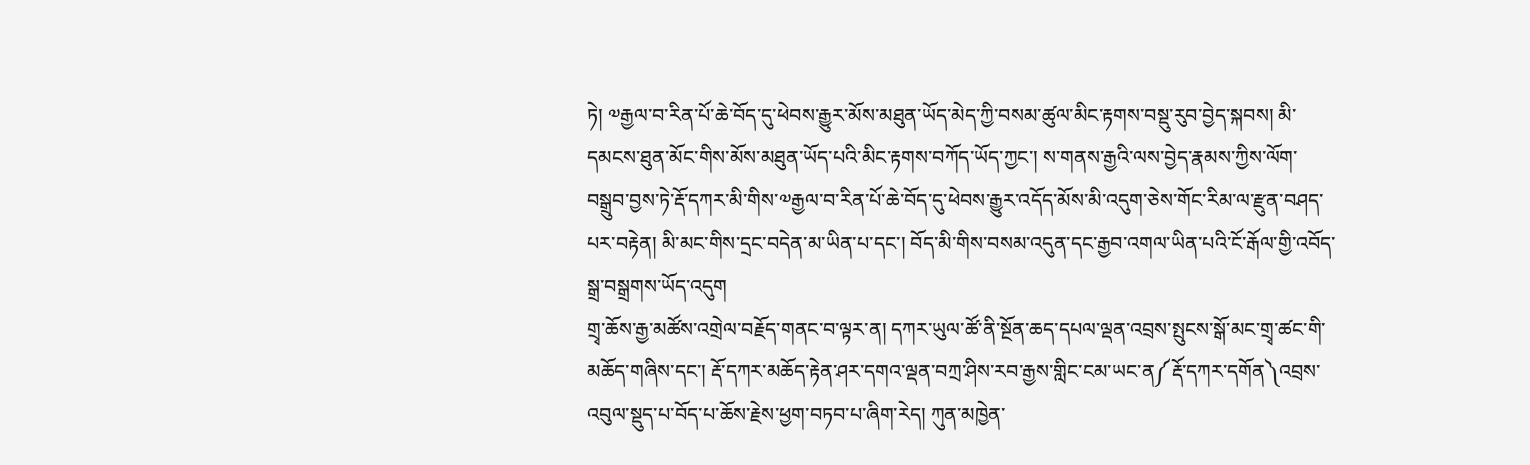ཏེ། ༧རྒྱལ་བ་རིན་པོ་ཆེ་བོད་དུ་ཕེབས་རྒྱུར་མོས་མཐུན་ཡོད་མེད་ཀྱི་བསམ་ཚུལ་མིང་རྟགས་བསྡུ་རུབ་བྱེད་སྐབས། མི་དམངས་ཐུན་མོང་གིས་མོས་མཐུན་ཡོད་པའི་མིང་རྟགས་བཀོད་ཡོད་ཀྱང་། ས་གནས་རྒྱའི་ལས་བྱེད་རྣམས་ཀྱིས་ལོག་བསྒྲུབ་བྱས་ཏེ་རྡོ་དཀར་མི་གིས་༧རྒྱལ་བ་རིན་པོ་ཆེ་བོད་དུ་ཕེབས་རྒྱུར་འདོད་མོས་མི་འདུག་ཅེས་གོང་རིམ་ལ་རྫུན་བཤད་པར་བརྟེན། མི་མང་གིས་དྲང་བདེན་མ་ཡིན་པ་དང་། བོད་མི་གིས་བསམ་འདུན་དང་རྒྱབ་འགལ་ཡིན་པའི་ངོ་རྒོལ་གྱི་འབོད་སྒྲ་བསྒྲགས་ཡོད་འདུག
གྲྭ་ཆོས་རྒྱ་མཚོས་འགྲེལ་བརྗོད་གནང་བ་ལྟར་ན། དཀར་ཡུལ་ཚོ་ནི་སྔོན་ཆད་དཔལ་ལྡན་འབྲས་སྤུངས་སྒོ་མང་གྲྭ་ཚང་གི་མཆོད་གཞིས་དང་། རྡོ་དཀར་མཆོད་རྟེན་ཤར་དགའ་ལྡན་བཀྲ་ཤིས་རབ་རྒྱས་གླིང་ངམ་ཡང་ན༼རྡོ་དཀར་དགོན༽འབྲས་འབུལ་སྡུད་པ་བོད་པ་ཆོས་རྗེས་ཕྱག་བཏབ་པ་ཞིག་རེད། ཀུན་མཁྱེན་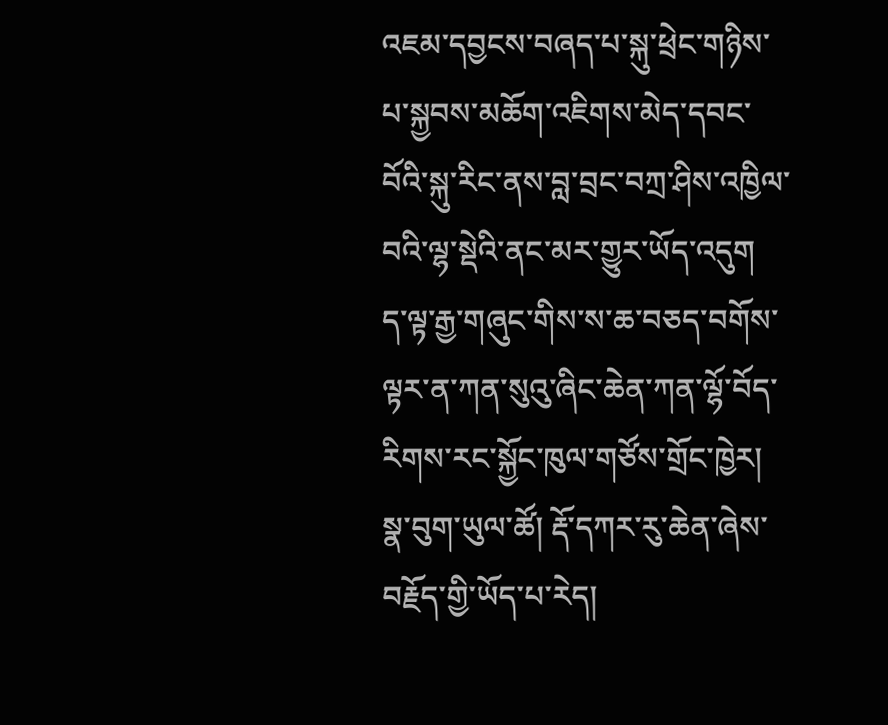འཇམ་དབྱངས་བཞད་པ་སྐུ་ཕྲེང་གཉིས་པ་སྐྱབས་མཆོག་འཇིགས་མེད་དབང་བོའི་སྐུ་རིང་ནས་བླ་བྲང་བཀྲ་ཤིས་འཁྱིལ་བའི་ལྷ་སྡེའི་ནང་མར་གྱུར་ཡོད་འདུག
ད་ལྟ་རྒྱ་གཞུང་གིས་ས་ཆ་བཅད་བགོས་ལྟར་ན་ཀན་སུའུ་ཞིང་ཆེན་ཀན་ལྷོ་བོད་རིགས་རང་སྐྱོང་ཁུལ་གཙོས་གྲོང་ཁྱེར། སྣ་བུག་ཡུལ་ཚོ། རྡོ་དཀར་རུ་ཆེན་ཞེས་བརྗོད་གྱི་ཡོད་པ་རེད།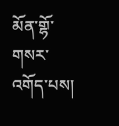མོན་གྷོ་གསར་འགོད་པས།